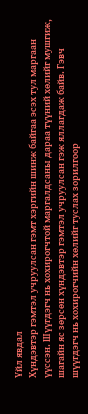Үйл явдал
Хүндэвтэр гэмтэл учруулсан гэмт хэргийн шинж байгаа эсэх тул маргаан үүссэн. Шүүгдэгч нь хохирогчтой маргалдсаны дараа түүний хөлийг мушгиж, шагайн яс зөрсөн хүндэвтэр гэмтэл учруулсан гэж яллагдаж байв. Гэвч шүүгдэгч нь хохирогчийн хөлийг туслах зорилгоор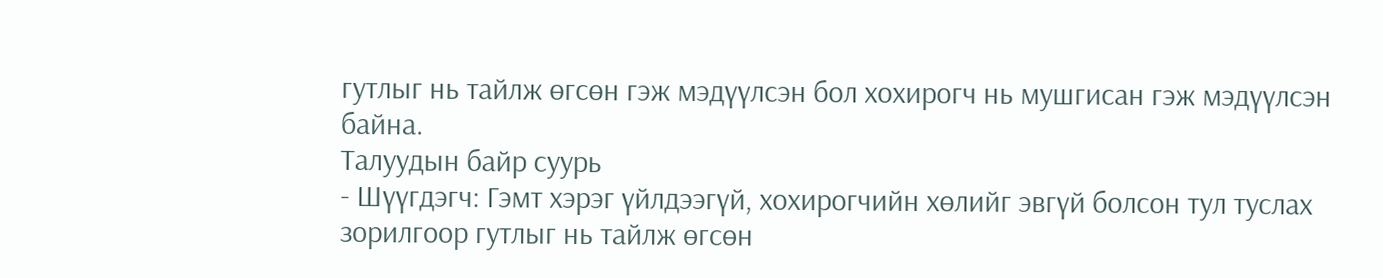гутлыг нь тайлж өгсөн гэж мэдүүлсэн бол хохирогч нь мушгисан гэж мэдүүлсэн байна.
Талуудын байр суурь
- Шүүгдэгч: Гэмт хэрэг үйлдээгүй, хохирогчийн хөлийг эвгүй болсон тул туслах зорилгоор гутлыг нь тайлж өгсөн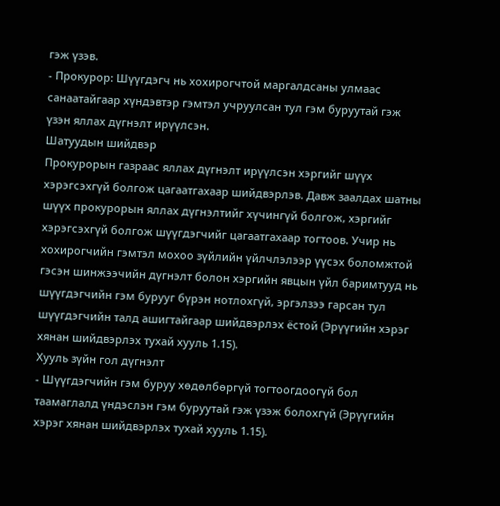гэж үзэв.
- Прокурор: Шүүгдэгч нь хохирогчтой маргалдсаны улмаас санаатайгаар хүндэвтэр гэмтэл учруулсан тул гэм буруутай гэж үзэн яллах дүгнэлт ирүүлсэн.
Шатуудын шийдвэр
Прокурорын газраас яллах дүгнэлт ирүүлсэн хэргийг шүүх хэрэгсэхгүй болгож цагаатгахаар шийдвэрлэв. Давж заалдах шатны шүүх прокурорын яллах дүгнэлтийг хүчингүй болгож, хэргийг хэрэгсэхгүй болгож шүүгдэгчийг цагаатгахаар тогтоов. Учир нь хохирогчийн гэмтэл мохоо зүйлийн үйлчлэлээр үүсэх боломжтой гэсэн шинжээчийн дүгнэлт болон хэргийн явцын үйл баримтууд нь шүүгдэгчийн гэм бурууг бүрэн нотлохгүй, эргэлзээ гарсан тул шүүгдэгчийн талд ашигтайгаар шийдвэрлэх ёстой (Эрүүгийн хэрэг хянан шийдвэрлэх тухай хууль 1.15).
Хууль зүйн гол дүгнэлт
- Шүүгдэгчийн гэм буруу хөдөлбөргүй тогтоогдоогүй бол таамаглалд үндэслэн гэм буруутай гэж үзэж болохгүй (Эрүүгийн хэрэг хянан шийдвэрлэх тухай хууль 1.15).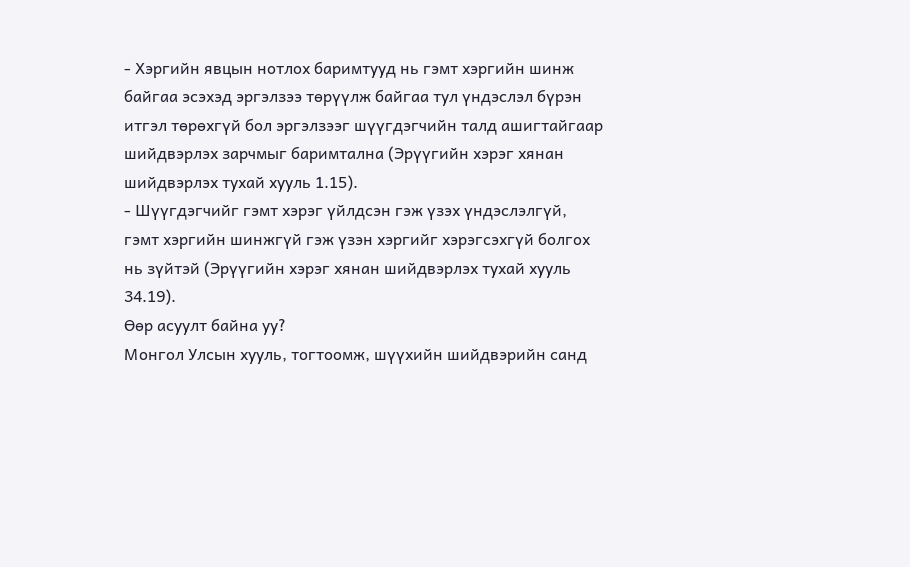- Хэргийн явцын нотлох баримтууд нь гэмт хэргийн шинж байгаа эсэхэд эргэлзээ төрүүлж байгаа тул үндэслэл бүрэн итгэл төрөхгүй бол эргэлзээг шүүгдэгчийн талд ашигтайгаар шийдвэрлэх зарчмыг баримтална (Эрүүгийн хэрэг хянан шийдвэрлэх тухай хууль 1.15).
- Шүүгдэгчийг гэмт хэрэг үйлдсэн гэж үзэх үндэслэлгүй, гэмт хэргийн шинжгүй гэж үзэн хэргийг хэрэгсэхгүй болгох нь зүйтэй (Эрүүгийн хэрэг хянан шийдвэрлэх тухай хууль 34.19).
Өөр асуулт байна уу?
Монгол Улсын хууль, тогтоомж, шүүхийн шийдвэрийн санд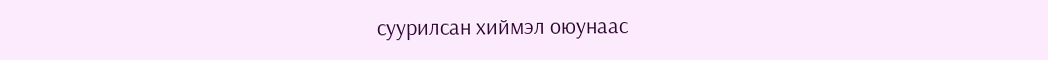суурилсан хиймэл оюунаас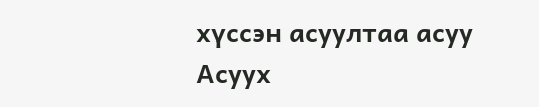хүссэн асуултаа асуу
Асуух